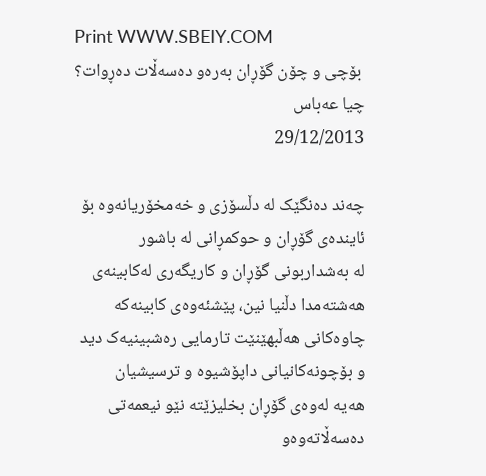Print WWW.SBEIY.COM
 بۆچی و چۆن گۆڕان به‌ره‌و ده‌سه‌ڵات ده‌ڕوات؟
چیا عه‌باس
29/12/2013

چه‌ند ده‌نگێک له دڵسۆزی و خه‌مخۆریانه‌وه‌ بۆ ئاینده‌ی گۆڕان و حوکمڕانی له‌ ‌باشور له ‌به‌شداربونی گۆڕان و کاریگه‌ری له‌کابینه‌ی هه‌شته‌مدا دڵنیا نین، پێشئه‌وه‌ی کابینه‌که‌ چاوه‌کانی هه‌ڵبهێنێت تارمایی ره‌شبینیه‌ک دید و بۆچونه‌کانیانی داپۆشیوه و ترسیشیان هه‌یه ‌له‌وه‌ی گۆڕان بخلیزێته‌ نێو نیعمه‌تی ده‌سه‌ڵاته‌وه‌و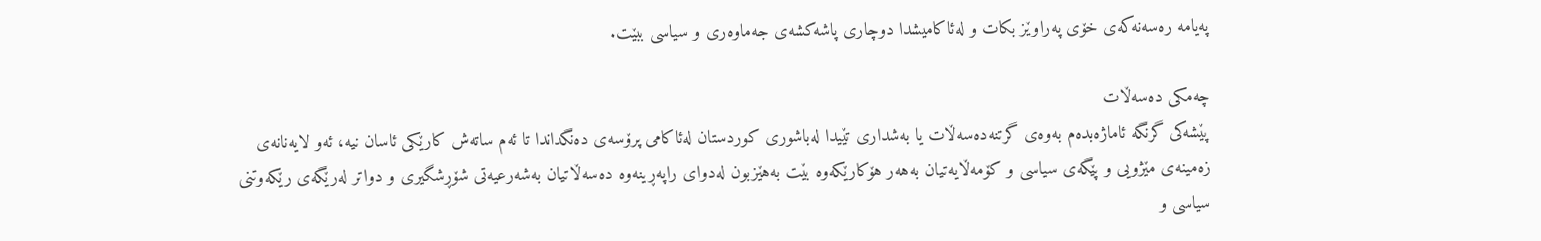په‌یامه‌ ره‌سه‌نه‌که‌ی خۆی په‌راوێز بکات و له‌ئاکامیشدا دوچاری پاشه‌کشه‌ی جه‌ماوه‌ری و سیاسی ببێت.

چه‌مکی ده‌سه‌ڵات
پێشه‌کی گرنگه‌ ئاماژه‌بده‌‌م به‌وه‌ی گرتنه‌ده‌سه‌ڵات یا به‌شداری تێیدا له‌باشوری کوردستان له‌ئاکامی پرۆسه‌ی ده‌نگداندا تا ئه‌م ساته‌ش ‌کارێکی ئاسان نیه‌‌‌، ئه‌و لایه‌نانه‌ی زه‌مینه‌ی مێژویی ‌و پێگه‌ی سیاسی و کۆمه‌ڵایه‌تیان به‌هه‌ر هۆکارێکه‌وه‌ بێت به‌هێزبون ‌له‌دوای راپه‌ڕینه‌وه ‌ده‌سه‌ڵاتیان به‌شه‌رعیه‌تی شۆڕشگیری و دواتر له‌رێگه‌ی رێکه‌وتنی سیاسی و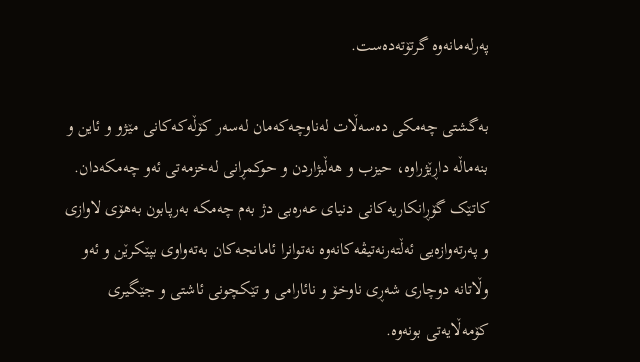په‌رله‌مانه‌وه ‌گرتۆته‌ده‌ست.

به‌گشتی چه‌مکی ده‌سه‌ڵات له‌ناوچه‌که‌مان له‌سه‌ر کۆڵه‌که‌کانی مێژو و ئاین و بنه‌ماڵه ‌داڕێژراوه‌، حیزب و هه‌ڵبژاردن و حوکمڕانی له‌خزمه‌تی ئه‌و چه‌مکه‌دان‌. کاتێک گۆڕانکاریه‌کانی دنیای عه‌ره‌بی دژ به‌م چه‌مکه ‌به‌رپابون به‌هۆی لاوازی و په‌رته‌وازه‌یی ئه‌ڵته‌رنه‌تیڤه‌کانه‌وه‌ نه‌توانرا ئامانجه‌کان به‌ته‌واوی بپێکرێن و ئه‌و وڵاتانه ‌دوچاری شه‌ڕی ناوخۆ و نائارامی و تێکچونی ئاشتی و جێگیری کۆمه‌ڵایه‌تی بونه‌وه‌.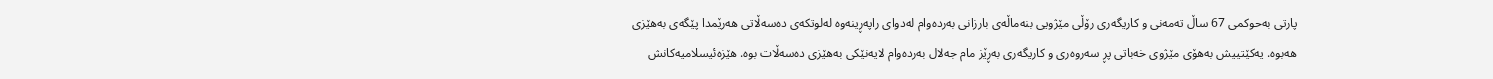پارتی به‌حوکمی 67 ساڵ ته‌مه‌نی و کاریگه‌ری رۆڵی مێژویی بنه‌ماڵه‌ی بارزانی به‌رده‌وام له‌دوای راپه‌ڕینه‌وه‌ له‌‌لوتکه‌ی ده‌سه‌ڵاتی هه‌رێمدا پێگه‌ی به‌هێزی هه‌بوه‌. یه‌کێتییش به‌هۆی مێژوی خه‌باتی پڕ سه‌روه‌ری و کاریگه‌ری به‌ڕێز مام جەلال به‌رده‌وام لایه‌نێکی به‌هێزی ده‌سه‌ڵات بوه‌. هێزه‌ئیسلامیه‌کانش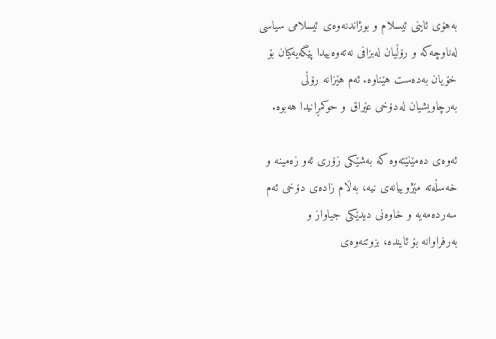به‌هۆی ئاینی ئیسلام و بوژاندنه‌وه‌ی ئیسلامی سیاسی له‌ناوچه‌که ‌و رۆڵیان له‌بزافی نه‌ته‌وه‌ییدا پێگه‌یه‌کیان بۆ خۆیان به‌ده‌ست هێناوه‌‌. ئه‌م هێزانه ‌رۆڵی به‌رچاویشیان له‌دۆخی عێراق و حوکمڕانیدا هه‌بوه.

ئه‌وه‌ی ده‌مێنێته‌وه‌ که‌ به‌شێکی زۆری ئه‌و زه‌مینه ‌و خه‌سڵه‌ته‌ ‌مێژوییانه‌ی نیه، به‌ڵام زاده‌ی دۆخی ئه‌م سه‌رده‌مه‌یه ‌و خاوه‌نی دیدێکی جیاواز و به‌رفراوانه ‌بۆ ئاینده،‌ بزوتنه‌وه‌ی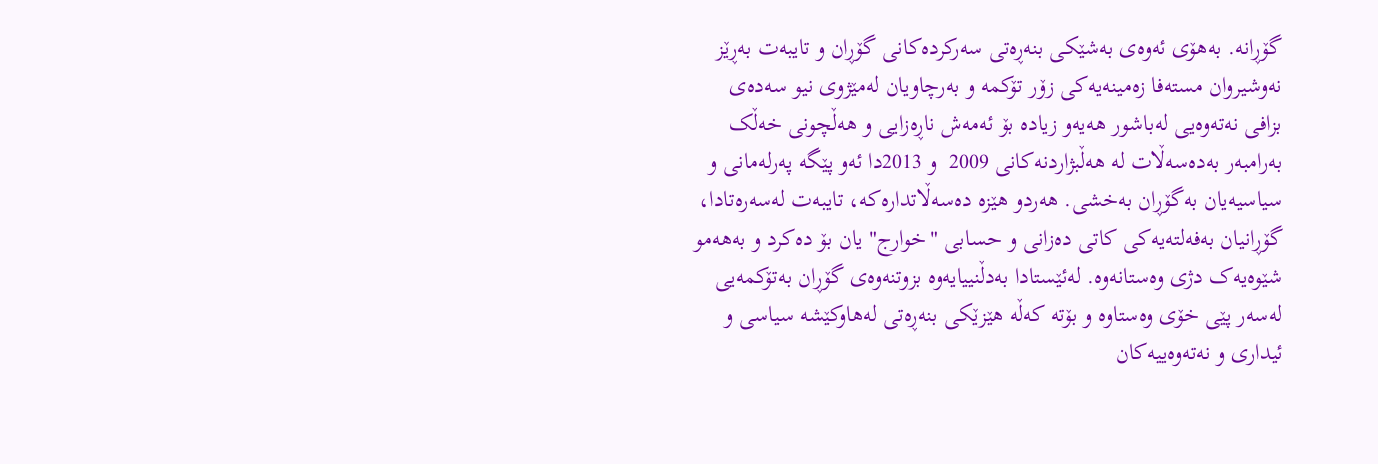گۆڕانه. به‌هۆی ئه‌وه‌ی به‌شێکی بنه‌ڕه‌تی سه‌رکرده‌کانی گۆڕان و تایبه‌ت به‌ڕێز نه‌وشیروان مسته‌فا زه‌مینه‌یه‌کی زۆر تۆکمه ‌و به‌رچاویان له‌مێژوی نیو سه‌ده‌ی بزافی نه‌ته‌وه‌یی له‌باشور هه‌یه‌و زیاده‌ بۆ ئه‌مه‌ش ‌ناڕه‌زایی و هه‌ڵچونی خه‌ڵک به‌رامبه‌ر به‌ده‌سه‌ڵات له ‌هه‌ڵبژاردنه‌کانی 2009  و 2013دا ئه‌و پێگه ‌په‌رله‌مانی و سیاسیه‌یان به‌گۆڕان به‌خشی‌. هه‌ردو هێزه‌ ده‌سه‌ڵاتداره‌که‌، تایبه‌ت له‌سه‌ره‌تادا، گۆڕانیان به‌فه‌لته‌یه‌کی کاتی ده‌زانی و حسابی "خوارج" یان بۆ ده‌کرد و به‌هه‌مو شێوه‌یه‌ک دژی وه‌ستانه‌وه‌. له‌ئێستادا به‌دڵنییایه‌وه‌ بزوتنه‌وه‌ی گۆڕان ‌به‌تۆکمه‌یی له‌سه‌ر پێی خۆی وه‌ستاوه‌ و بۆته‌ که‌ڵه ‌هێزێکی بنه‌ڕه‌تی له‌هاوکێشه ‌سیاسی و ئیداری و نه‌ته‌وه‌ییه‌کان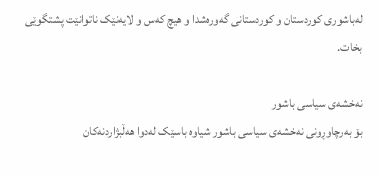له‌باشوری کوردستان و کوردستانی گه‌وره‌شدا و هیچ که‌س و لایه‌نێک ناتوانێت پشتگوێی بخات.

نه‌خشه‌ی سیاسی باشور
بۆ به‌رچاوڕونی نه‌خشه‌ی سیاسی باشور شیاوه باسێک له‌دوا هه‌ڵبژاردنه‌کان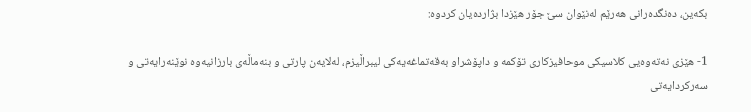بکه‌ین، ‌ده‌نگده‌رانی هه‌رێم له‌نێوان سێ جۆر هێزدا بژارده‌یان کردوه‌:

1- هێزی نه‌ته‌وه‌یی کلاسیکی موحافیزکاری تۆکمه‌ و داپۆشراو به‌قه‌تماغه‌یه‌کی لیبراڵیزم، له‌لایه‌ن پارتی و بنه‌ماڵه‌ی بارزانیه‌وه ‌نوێنه‌رایه‌تی و سه‌رکردایه‌تی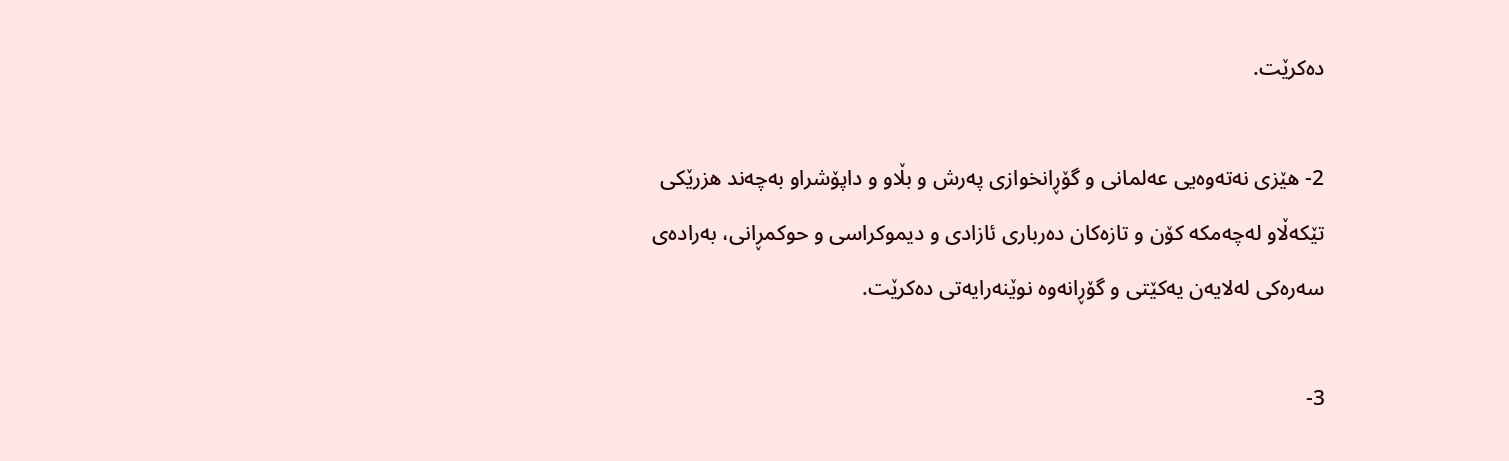ده‌کرێت.

2- هێزی نه‌ته‌وه‌یی عه‌لمانی و گۆڕانخوازی په‌رش و بڵاو و داپۆشراو به‌چه‌ند هزرێكی تێکه‌ڵاو له‌چه‌مکه ‌کۆن و تازه‌کان ده‌رباری ئازادی و دیموکراسی و حوکمڕانی، به‌راده‌ی سه‌ره‌کی له‌لایه‌ن یه‌کێتی و گۆڕانه‌وه ‌نوێنه‌رایه‌تی ده‌کرێت.

3-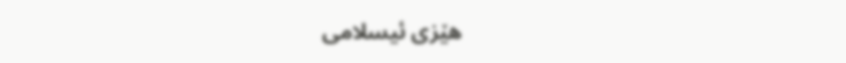هێزی ئیسلامی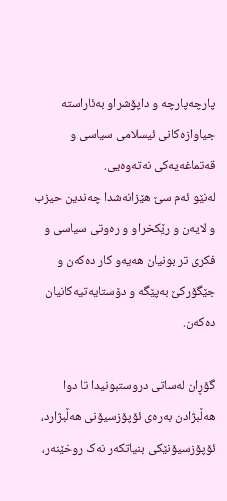پارچه‌پارچه‌ و داپۆشراو به‌ئاراسته‌ جیاوازه‌کانی ئیسلامی سیاسی و قه‌تماغه‌یه‌کی نه‌ته‌وه‌یی.
له‌نێو ئه‌م سێ هێزانه‌شدا چه‌ندین حیزب و لایه‌ن و رێکخراو و ره‌وتی سیاسی و فکری تر بونیان هه‌یه‌و کار ده‌که‌ن و جێگۆرکێ به‌پێگه‌ و دۆستایه‌تیه‌کانیان ده‌که‌ن.

گۆڕان له‌ساتی دروستبونیدا تا دوا هه‌ڵبژادن به‌ره‌ی ئۆپۆزسیۆنی هه‌ڵبژارد، ئۆپۆزسیۆنێکی بنیاتکه‌ر نه‌ک روخێنه‌ر،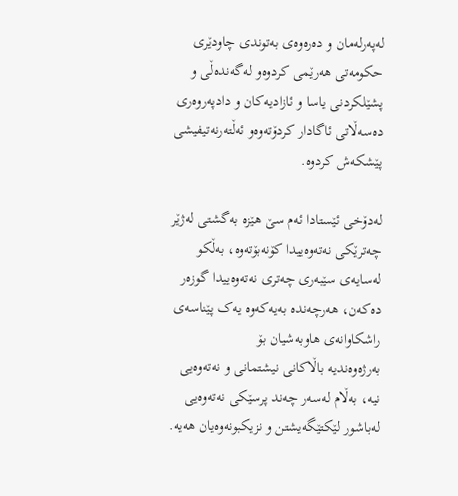له‌په‌رله‌مان و ده‌ره‌وه‌ی به‌توندی چاودێری حکومه‌تی هه‌رێمی کردوه‌و له‌گه‌نده‌ڵی و پشێلکردنی یاسا و ئازادیه‌کان و دادپه‌روه‌ری ده‌سه‌ڵاتی ئاگادار کردۆته‌وه‌و ئه‌ڵته‌رنه‌تیفیشی پێشکه‌ش کردوه‌.

له‌دۆخی ئێستادا ئه‌م سێ هێزه ‌به‌گشتی له‌ژێر چه‌ترێکی نه‌ته‌وه‌ییدا کۆنه‌بۆته‌وه‌، به‌ڵکو له‌سایه‌ی سێبه‌ری چه‌تری نه‌ته‌وه‌ییدا گوزه‌ر ده‌که‌ن، هه‌رچه‌نده‌ به‌یه‌که‌وه ‌یه‌ک پێناسه‌ی راشکاوانه‌ی هاوبه‌شیان بۆ به‌رژه‌وه‌ندیه ‌باڵاکانی نیشتمانی و نه‌ته‌وه‌یی نیه، به‌ڵام له‌سه‌ر چه‌ند پرسێکی نه‌ته‌وه‌یی له‌باشور لێکتێگه‌یشتن و نزیکبونه‌وه‌یان هه‌یه‌.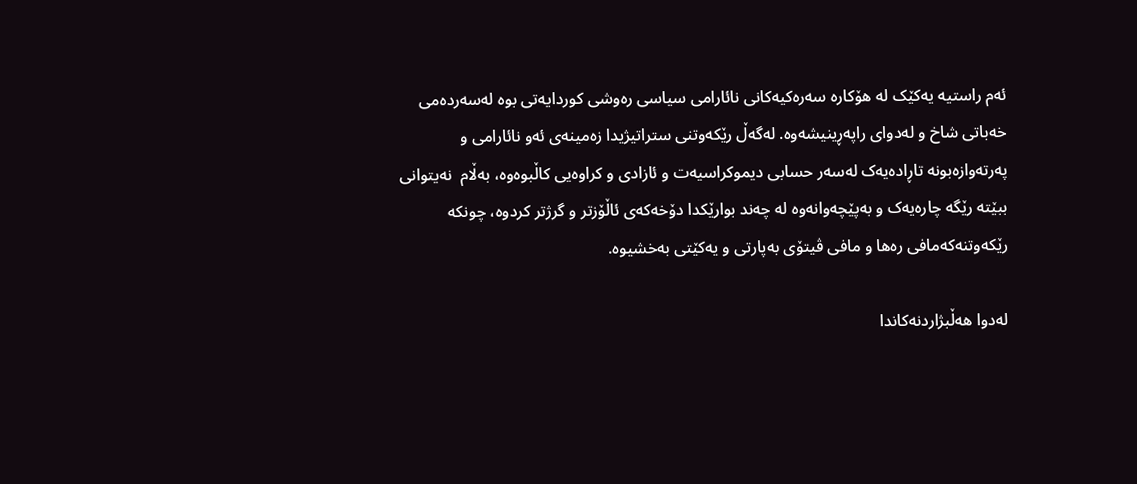ئه‌م راستیه ‌یه‌کێک‌ له ‌هۆکاره‌ سه‌ره‌کیه‌کانی نائارامی سیاسی ره‌وشی کوردایه‌تی بوه‌ له‌‌سه‌رده‌می خه‌باتی شاخ و له‌دوای راپه‌ڕینیشه‌وه‌. له‌گه‌ڵ رێکه‌وتنی ستراتیژیدا زه‌مینه‌ی ئه‌و نائارامی و په‌رته‌وازه‌بونه تاڕاده‌یه‌ک له‌سه‌ر حسابی دیموکراسیه‌ت و ئازادی و کراوه‌یی ‌کاڵبوه‌وه، به‌ڵام  نه‌یتوانی ببێته رێگه‌ چاره‌یه‌ک و به‌پێچه‌وانه‌وه‌ له ‌چه‌ند بوارێکدا دۆخه‌که‌ی ئاڵۆزتر و گرژتر کردوه‌، چونکه‌ رێکه‌وتنه‌که‌مافی ره‌ها و مافی ڤیتۆی به‌پارتی و یه‌کێتی به‌خشیوه.

له‌دوا هه‌ڵبژاردنه‌کاندا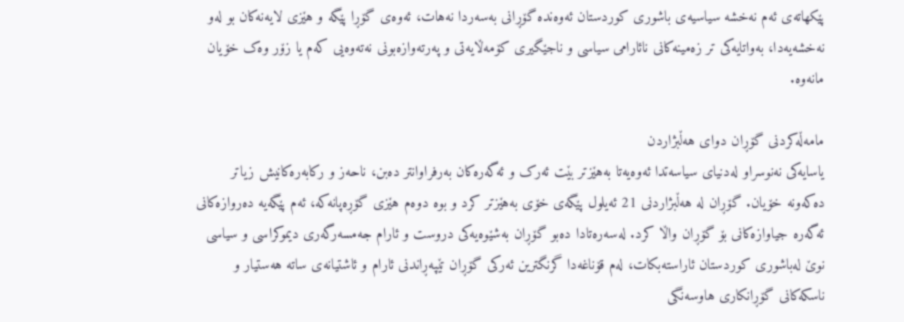پێکهاته‌ی ئه‌م نه‌خشه‌ سیاسیه‌ی باشوری کوردستان ئه‌وه‌نده‌ گۆڕانی به‌سه‌ردا نه‌هات‌، ئه‌وه‌ی ‌گۆڕا پێگه ‌و هێزی لایه‌نه‌کان بو ‌له‌و نه‌خشه‌یه‌دا، به‌واتایه‌کی تر زه‌مینه‌کانی نائارامی سیاسی و ناجێگیری کۆمه‌ڵایه‌تی و په‌رته‌وازه‌بونی نه‌ته‌وه‌یی که‌م یا زۆر وه‌ک خۆیان مانه‌وه.

مامه‌ڵه‌کردنی گۆڕان دوای هه‌ڵبژاردن
یاسایه‌کی نه‌نوسراو له‌دنیای سیاسه‌تدا ئه‌وه‌یه‌‌تا به‌هێزتر بێت ئه‌رک و ئه‌گه‌ره‌کان به‌رفراوانتر ده‌بن، ناحه‌ز و ر‌کابه‌ره‌کانیش زیاتر ده‌که‌ونه‌ خۆیان. گۆڕان له هه‌ڵبژاردنی 21 ئه‌یلول پێگه‌ی خۆی به‌هێزتر کرد‌ و بوه ‌دوه‌م هێزی گۆڕه‌پانه‌که‌، ئه‌م پێگه‌یه‌‌ ده‌روازه‌کانی ئه‌گه‌ره ‌جیاوازه‌کانی بۆ گۆڕان واڵا کرد. له‌سه‌ره‌تادا ده‌بو گۆڕان به‌شێوه‌یه‌کی دروست و ئارام جه‌مسه‌رگه‌ری دیموکراسی و سیاسی نوێ له‌باشوری کوردستان ئاراسته‌بکات، له‌م قۆناغه‌دا گرنگترین ئه‌رکی گۆڕان تێپه‌ڕاندنی ئارام و ئاشتیانه‌ی ساته ‌هه‌ستیار و ناسکه‌کانی گۆڕانکاری هاوسه‌نگی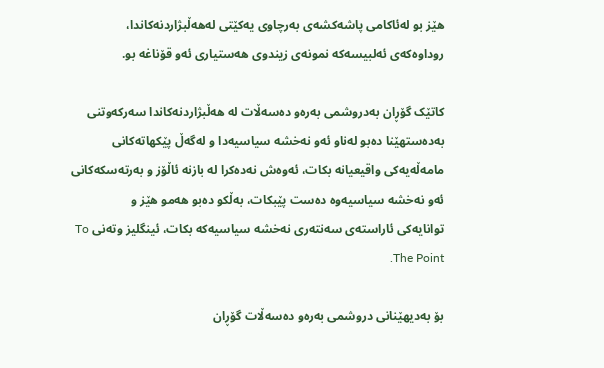هێز بو له‌ئاکامی پاشه‌کشه‌ی به‌رچاوی یه‌کێتی له‌هه‌ڵبژاردنه‌کاندا، روداوه‌که‌ی ‌ئه‌لبیسه‌که ‌نمونه‌ی زیندوی هه‌ستیاری ئه‌و قۆناغه بو.

کاتێک گۆڕان به‌دروشمی به‌ره‌و ده‌سه‌ڵات له ‌هه‌ڵبژاردنه‌کاندا سه‌رکه‌وتنی به‌ده‌ستهێنا ده‌بو‌ له‌ناو ئه‌و نه‌خشه ‌سیاسیه‌دا و له‌گه‌ڵ ‌پێکهاته‌کانی‌ مامه‌ڵه‌یه‌کی واقیعیانه ‌بکات، ئه‌وه‌ش نه‌ده‌کرا له ‌بازنه ‌ئاڵۆز و به‌رته‌سکه‌کانی ئه‌و نه‌خشه ‌سیاسیه‌وه‌ ده‌ست پێبکات، به‌ڵکو ده‌بو هه‌مو هێز و توانایه‌کی ‌ئاراسته‌ی سه‌نته‌ری نه‌خشه‌ سیاسیه‌که‌ بکات، ئینگلیز وته‌نی To The Point.

بۆ به‌دیهێنانی ‌دروشمی به‌ره‌و ده‌سه‌ڵات گۆڕان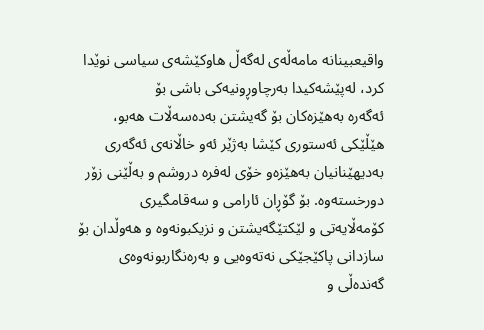واقیعبینانه ‌مامه‌ڵه‌ی له‌گه‌ڵ هاوکێشه‌ی سیاسی نوێدا کرد، له‌پێشه‌کیدا به‌رچاوڕونیه‌کی باشی بۆ ئه‌گه‌ره ‌به‌هێزه‌کان بۆ گه‌یشتن به‌ده‌سه‌ڵات هه‌بو، هێڵێکی ئه‌ستوری کێشا به‌ژێر ئه‌و خاڵانه‌ی ئه‌گه‌ری به‌دیهێنانیان به‌هێزه‌و خۆی له‌فره‌ ‌دروشم و به‌ڵێنی زۆر دورخسته‌وه‌‌‌. بۆ گۆڕان ئارامی و سه‌قامگیری کۆمه‌ڵایه‌تی و لێكتێگه‌یشتن و نزیکبونه‌وه‌ و هه‌وڵدان بۆ سازدانی پاکێجێکی نه‌ته‌وه‌یی و به‌ره‌نگاربونه‌وه‌ی گه‌نده‌ڵی و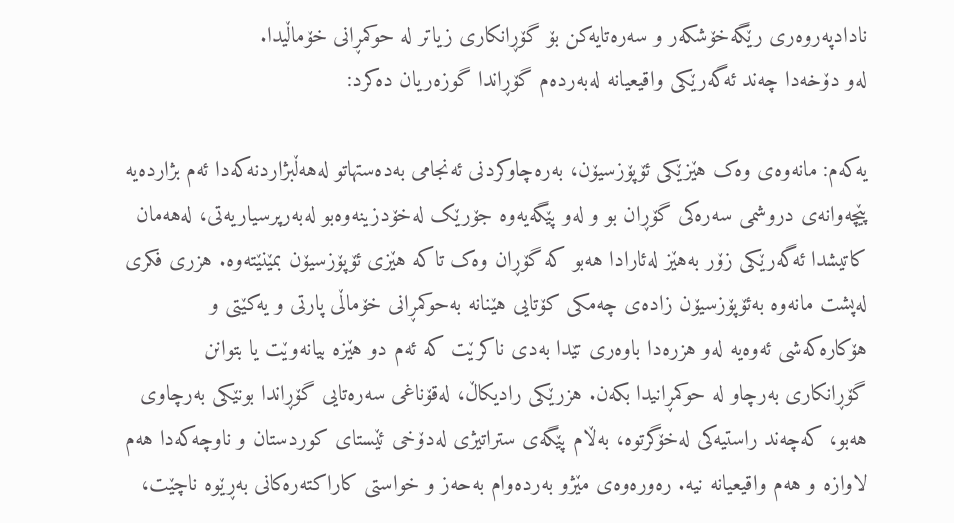نادادپه‌روه‌ری رێگه‌خۆشکه‌ر و سه‌ره‌تایه‌کن بۆ گۆڕانکاری زیاتر له ‌حوکمڕانی خۆماڵیدا.
له‌و دۆخه‌دا چه‌ند ئه‌گه‌رێکی واقیعیانه ‌له‌به‌رده‌م گۆڕاندا گوزه‌ریان ده‌کرد:

یه‌که‌م: مانه‌وه‌ی وه‌ک هێزێکی ئۆپۆزسیۆن، به‌ره‌چاوکردنی ئه‌نجامی به‌ده‌ستهاتو له‌هه‌ڵبژاردنه‌که‌دا ئه‌م بژارده‌یه‌ پێچه‌وانه‌ی دروشمی سه‌ره‌کی گۆڕان بو و له‌و پێگه‌یه‌وه ‌جۆرێک له‌خۆدزینه‌وه‌بو له‌به‌رپرسیاریه‌تی، له‌هه‌مان کاتیشدا ئه‌گه‌رێکی زۆر به‌هێز له‌ئارادا هه‌بو که ‌گۆڕان وه‌ک تاکه‌ هێزی ئۆپۆزسیۆن بمێنێته‌وه‌. هزری فکری له‌پشت مانه‌وه‌ به‌ئۆپۆزسیۆن زاده‌ی چه‌مکی کۆتایی هێنانه ‌به‌حوکمڕانی خۆماڵی پارتی و یه‌کێتی و هۆکاره‌که‌شی ئه‌وه‌یه له‌و هزره‌دا باوه‌ری تێدا به‌دی ناکرێت که‌ ئه‌م دو هێزه‌ بیانه‌وێت یا بتوانن گۆڕانکاری به‌رچاو له ‌حوکمڕانیدا بکه‌ن. هزرێکی رادیکاڵ، له‌قۆناغی سه‌ره‌تایی گۆڕاندا بونێکی به‌رچاوی هه‌بو، که‌چه‌ند راستیه‌کی له‌خۆگرتوه، ‌به‌ڵام پێگه‌ی ستراتیژی له‌دۆخی ئێستای کوردستان و ناوچه‌که‌دا هه‌م لاوازه ‌و هه‌م واقیعیانه ‌نیه‌. ره‌وره‌وه‌ی مێژو به‌رده‌وام به‌حه‌ز و خواستی کاراکته‌ره‌کانی به‌ڕێوه ‌ناچێت،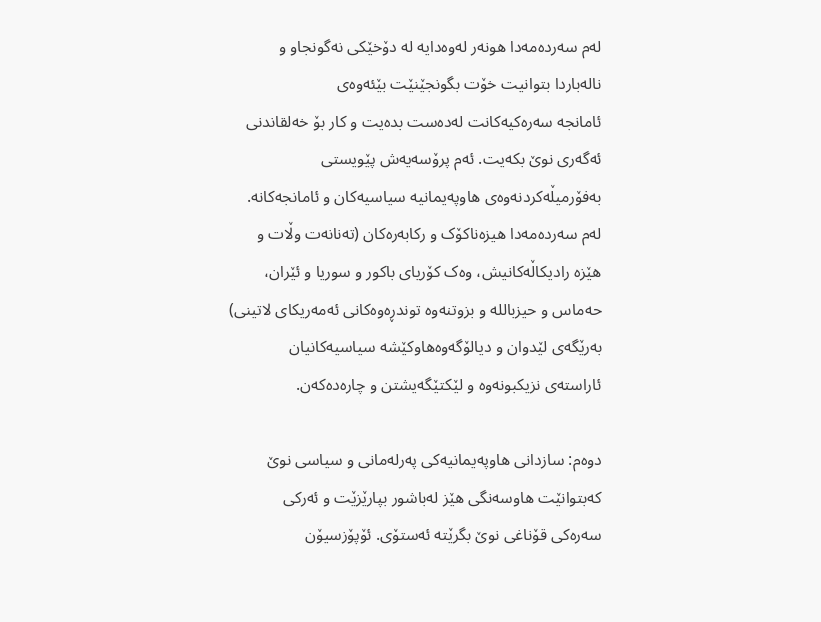له‌م سه‌رده‌مه‌دا هونه‌ر له‌وه‌دایه ‌له‌ دۆخێکی نه‌گونجاو و ناله‌باردا بتوانیت خۆت بگونجێنێت بێئه‌وه‌ی ئامانجه ‌سه‌ره‌کیه‌کانت له‌ده‌ست بده‌یت و کار بۆ خه‌لقاندنی ئه‌گه‌ری نوێ بکه‌یت. ئه‌م پرۆسه‌یه‌ش پێویستی به‌فۆرمیڵه‌کردنه‌وه‌ی هاوپه‌یمانیه ‌سیاسیه‌کان و ئامانجه‌کانه‌. له‌م سه‌رده‌مه‌دا هیزه‌ناکۆک و رکابه‌ره‌کان (ته‌نانه‌ت وڵات و هێزه ‌رادیکاڵه‌کانیش، وه‌ک کۆریای باکور و سوریا و ئێران، حه‌ماس و حیزبالله ‌و بزوتنه‌وه ‌توندڕه‌وه‌کانی ئه‌مەریکای لاتینی) به‌رێگه‌ی لێدوان و دیالۆگه‌وه‌هاوکێشه‌ سیاسیه‌کانیان ئاراسته‌ی نزیکبونه‌وه‌ و لێکتێگه‌یشتن و چاره‌ده‌که‌ن.

دوه‌م: سازدانی هاوپه‌یمانیه‌کی په‌رله‌مانی و سیاسی نوێ که‌بتوانێت هاوسه‌نگی هێز له‌باشور بپارێزێت و ئه‌رکی سه‌ره‌کی قۆناغی نوێ بگرێته ‌ئه‌ستۆی. ئۆپۆزسیۆن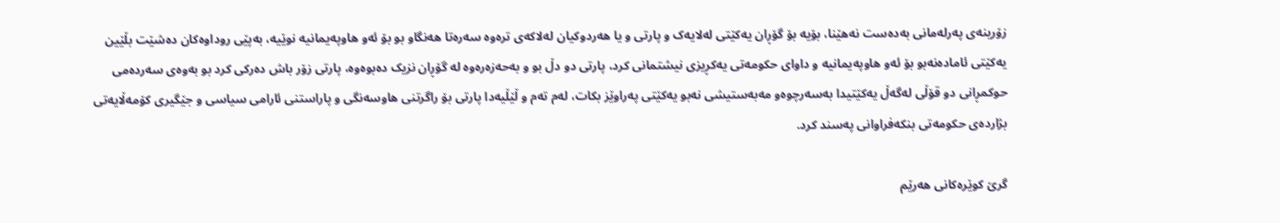زۆرینه‌ی په‌رله‌مانی به‌ده‌ست نه‌هێنا، بۆیه ‌بۆ گۆڕان یه‌کێتی له‌لایه‌ک و پارتی و یا هه‌ردوکیان له‌لاکه‌ی تره‌وه سه‌ره‌تا هه‌نگاو بو بۆ ئه‌و هاوپه‌یمانیه ‌نوێیه‌، به‌پێی روداوه‌کان ده‌شێت بڵێین یه‌کێتی ئاماده‌نه‌بو بۆ ئه‌و هاوپه‌یمانیه و داوای حکومه‌تی یه‌کڕیزی نیشتمانی کرد، پارتی دو دڵ بو و به‌حه‌زه‌ره‌وه‌ له‌ گۆڕان نزیک ده‌بوه‌وه، پارتی زۆر باش ده‌رکی کرد بو به‌وه‌ی سه‌رده‌می حوکمڕانی دو قۆڵی له‌گه‌ڵ یه‌کێتیدا به‌سه‌رچوه‌و مه‌به‌ستیشی نه‌بو یه‌کێتی په‌راوێز بکات، له‌م ته‌م و ڵێڵیه‌دا پارتی بۆ راگرتنی هاوسه‌نگی و پاراستنی ئارامی سیاسی و جێگیری کۆمه‌ڵایه‌تی بژارده‌ی حکومه‌تی بنکه‌فراوانی په‌سند کرد.

گرێ کوێره‌کانی هه‌رێم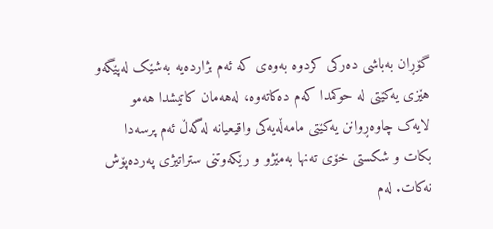گۆڕان به‌باشی ده‌رکی کردوه ‌به‌وه‌ی که ‌ئه‌م بژارده‌یه ‌به‌شێک له‌پێگه‌و هێزی یه‌کێتی له‌ حوکمدا که‌م ده‌کاته‌وه‌، له‌هه‌مان کاتیشدا هه‌مو لایه‌ک چاوه‌ڕوانن یه‌کێتی مامه‌ڵه‌یه‌کی واقیعیانه ‌له‌گه‌ڵ ئه‌م پرسه‌دا بکات و شکستی خۆی ته‌نها به‌مێژو و رێکه‌وتنی ستراتیژی په‌رده‌پۆش نه‌کات. له‌م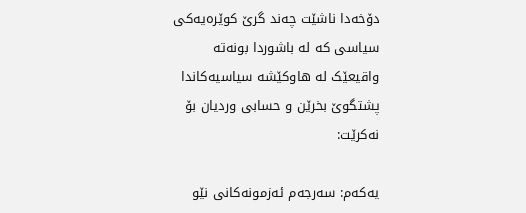دۆخه‌دا ناشێت چه‌ند گرێ کوێره‌یه‌کی سیاسی که ‌له ‌باشوردا بونه‌ته‌ واقیعێک له‌ هاوکێشه‌ سیاسیه‌کاندا پشتگوێ بخرێن و حسابی وردیان بۆ نه‌کرێت:

یه‌که‌م: سه‌رجه‌م ئه‌زمونه‌کانی نێو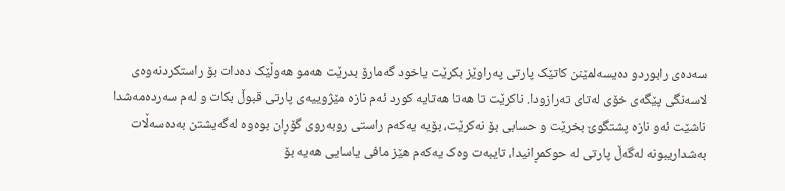سه‌ده‌ی رابوردو ده‌یسه‌لمێنن کاتێک پارتی په‌راوێز بکرێت یاخود گه‌مارۆ بدرێت هه‌مو هه‌وڵێک ده‌دات بۆ راستکردنه‌وه‌ی لاسه‌نگی پێگه‌ی خۆی له‌تای ته‌رازودا. ناکرێت تا هه‌تا هه‌تایه ‌کورد ئه‌م نازه مێژوییه‌ی پارتی قبوڵ بکات و له‌م سه‌رده‌مه‌شدا ناشێت ئه‌و نازه ‌پشتگوێ بخرێت و حسابی بۆ نه‌کرێت، بۆیه ‌یه‌که‌م راستی روبه‌روی گۆڕان بوه‌وه‌ له‌گه‌یشتن به‌ده‌سه‌ڵات به‌شداریبونه‌ له‌گه‌ڵ پارتی له ‌حوکمڕانیدا، تایبه‌ت وه‌ک یه‌که‌م هێز مافی یاسایی هه‌یه‌ بۆ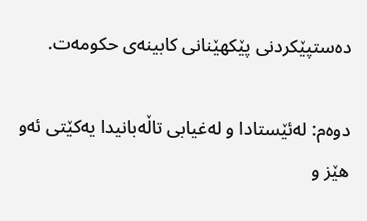ده‌ستپێکردنی پێکهێنانی کابینه‌ی حکومه‌ت.

دوه‌م: له‌ئێستادا و له‌غیابی تاڵه‌بانیدا یه‌کێتی ئه‌و هێز و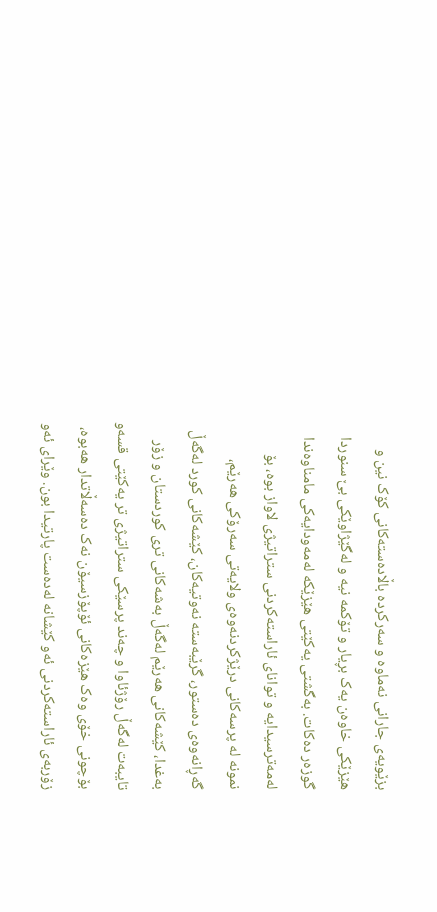بزێویه‌ی جارانی نه‌ماوه‌ و سه‌رکرده ‌باڵاده‌سته‌کانی کۆک نین و هێزێکی خاوه‌ن یه‌ک بڕیار و تۆکمه‌ نیه‌ و له‌گێژاوێکی بێ سنوردا گوزه‌ر ده‌کات. به‌گشتی یه‌کێتی هێزێکه ‌له‌مه‌و‌دایه‌کی مامنا‌وه‌ندا له‌مه‌ترسیدایه و توانای ئاراسته‌کردنی ستراتیژی لاواز بوه‌، بۆ نمونه ‌له ‌پرسه‌کانی درێژکردنه‌وه‌ی ولایه‌تی سه‌رۆکی هه‌رێم، گه‌ڕانه‌وه‌ی ده‌ستور، گرێبه‌سته‌ نه‌وتیه‌کان، کێشه‌کانی کورد له‌گه‌ڵ به‌غدا، کێشه‌کانی هه‌رێم له‌گه‌ڵ به‌شه‌کانی تری کوردستان و زۆر تایبه‌ت له‌گه‌ڵ رۆژئاوا و چه‌ند پرسێکی ستراتیژی تر یه‌کێتی قسه‌و بۆچونی خۆی وه‌ک هێزه‌کانی ئۆپۆزسیۆن نه‌ک ده‌سه‌ڵاتدار هه‌بوه‌، زۆربه‌ی ئاراسته‌کردنی ئه‌و کێشانه ‌له‌ده‌ست پارتیدا بون. وێرای ئه‌و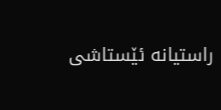راستیانه‌ ئێستاشی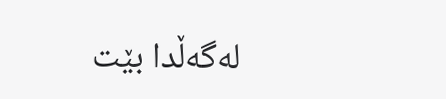له‌گه‌ڵدا بێت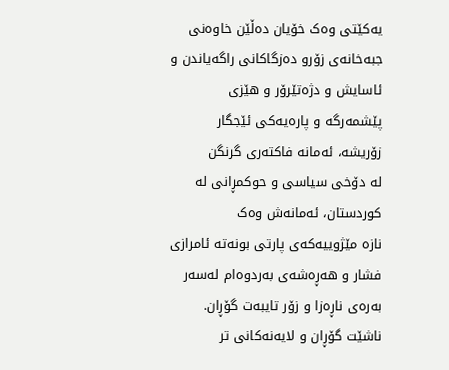یه‌کێتی وه‌ک خۆیان ده‌ڵێن خاوه‌نی جبه‌خانه‌ی زۆر‌و ده‌زگاکانی راگه‌یاند‌ن و ئاسایش و دژه‌تێرۆر و هێزی‌ پێشمه‌رگه‌ و پاره‌یه‌کی ئێجگار زۆریشه‌، ئه‌مانه ‌فاکته‌ری ‌گرنگن له ‌دۆخی سیاسی و حوکمڕانی له‌ کوردستان، ئه‌مانه‌ش وه‌ک نازه ‌مێژوییه‌که‌ی پارتی بو‌نه‌ته‌ ئامرازی فشار و هه‌ڕه‌شه‌ی به‌ردوه‌ام له‌سه‌ر به‌ره‌ی ناڕه‌زا و زۆر تایبه‌ت گۆڕان. ناشێت گۆڕان و لایه‌نه‌کانی تر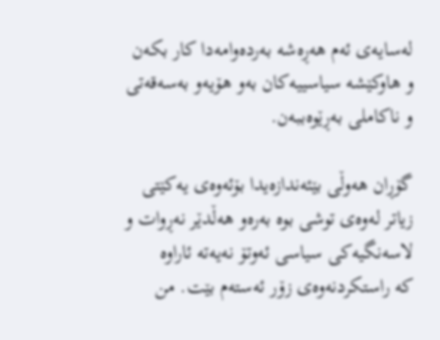له‌سایه‌ی ئه‌م هه‌ڕه‌شه ‌به‌رده‌وامه‌دا کار بکه‌ن و هاوکێشه‌ سیاسییه‌کان به‌و هۆیه‌و ‌به‌سه‌قه‌تی و ناکاملی به‌ڕێوه‌ببه‌ن.

گۆڕان هه‌وڵی بێئه‌ندازه‌یدا ‌بۆئه‌وه‌ی یه‌کێتی زیاتر له‌وه‌ی توشی بوه ‌به‌ره‌و هه‌ڵدێر نه‌ڕوات و لاسه‌نگیه‌کی سیاسی ئه‌وتۆ نه‌یه‌ته‌‌ ئاراوه‌ که‌ ‌راستکردنه‌وه‌ی زۆر ئه‌سته‌م بێت. من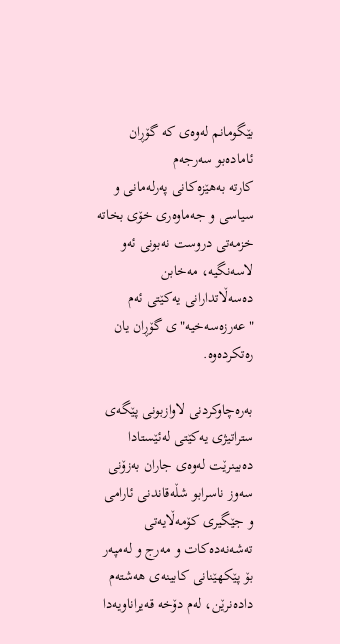بێگومانم له‌وه‌ی که ‌گۆڕان ئاماده‌بو سه‌رجه‌م کارته ‌به‌هێزه‌کانی په‌رله‌مانی و سیاسی و جه‌ماوه‌ری خۆی بخاته‌ خزمه‌تی دروست نه‌بونی ئه‌و لاسه‌نگیه‌، مه‌خابن ده‌سه‌ڵاتدارانی یه‌کێتی ئه‌م "عه‌رزه‌سه‌خیه‌"ی گۆڕان یان ره‌تکرده‌وه‌.

به‌ره‌چاوکردنی لاوازبونی پێگه‌ی ستراتیژی یه‌کێتی له‌ئێستادا‌ ده‌بینرێت له‌وه‌ی جاران به‌زۆنی سه‌وز ناسرابو ‌شڵه‌قاندنی ئارامی و جێگیری کۆمه‌ڵایه‌تی ته‌شه‌نه‌ده‌کات و مه‌رج و له‌مپه‌ر بۆ پێکهێنانی کابینه‌ی هه‌شته‌م داده‌نرێن، له‌م دۆخه‌ قه‌یراناو‌یه‌دا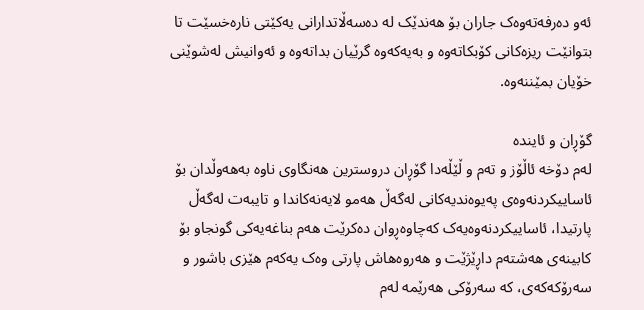ئه‌و ده‌رفه‌ته‌وه‌ک جاران بۆ هه‌ندێک له ‌ده‌سه‌ڵاتدارانی یه‌کێتی ناره‌خسێت تا بتوانێت ریزه‌کانی کۆبکاته‌وه و به‌یه‌که‌وه گرێیان بداته‌وه و ئه‌وانیش له‌شوێنی خۆیان بمێننه‌وه‌.

گۆڕان و ئاینده‌
له‌م دۆخه‌ ئاڵۆز و ته‌م و ڵێڵه‌دا گۆڕان دروسترین هه‌نگاوی ناوه ‌به‌هه‌وڵدان بۆ ئاساییکردنه‌وه‌ی په‌یوه‌ندیه‌کانی له‌گه‌ڵ هه‌مو لایه‌نه‌کاندا و تایبه‌ت له‌گه‌ڵ پارتیدا، ئاساییکردنه‌وه‌یه‌ک که‌چاوه‌ڕوان ده‌کرێت هه‌م بناغه‌یه‌کی گونجاو ‌بۆ کابینه‌ی هه‌شته‌م داڕێژێت و هه‌روه‌هاش پارتی وه‌ک یه‌که‌م هێزی باشور و سه‌رۆکه‌که‌ی، که ‌سه‌رۆکی هه‌رێمه ‌له‌م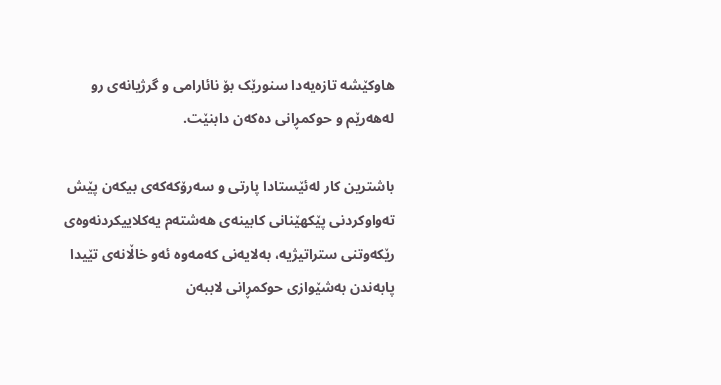هاوکێشه ‌تازه‌یه‌دا سنورێک بۆ نائارامی و گرژیانه‌ی ‌رو له‌هه‌رێم و حوکمڕانی ده‌که‌ن دابنێت.

باشترین کار له‌ئێستادا پارتی و سه‌رۆکه‌که‌ی بیکه‌ن پێش ته‌واوکردنی پێکهێنانی کابینه‌ی هه‌شته‌م یه‌کلاییکردنه‌وه‌ی رێکه‌وتنی ستراتیژیه‌، به‌لایه‌نی که‌مه‌وه ‌ئه‌و خاڵانه‌ی تێیدا پابه‌ندن به‌شێوازی حوکمڕانی لاببه‌ن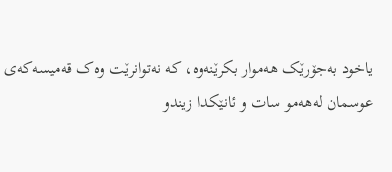یاخود به‌جۆرێک هه‌موار بکرێنه‌وه، ‌که‌ نه‌توانرێت وه‌ک قه‌میسه‌که‌ی عوسمان له‌هه‌مو سات و ئانێکدا زیندو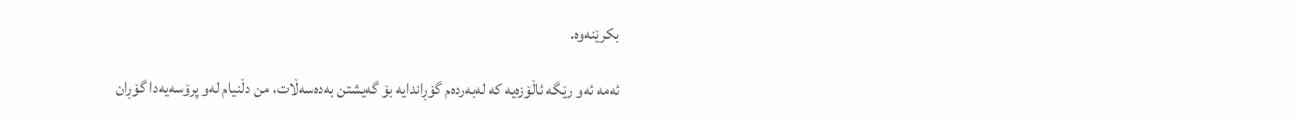بکرێنه‌وه‌.

ئه‌مه‌ ئه‌و رێگه ‌ئاڵۆزه‌یه ‌که‌ له‌به‌رده‌م گۆڕاندایه ‌بۆ گه‌یشتن به‌ده‌سه‌ڵات، من دڵنیام له‌و پرۆسه‌یه‌دا گۆڕان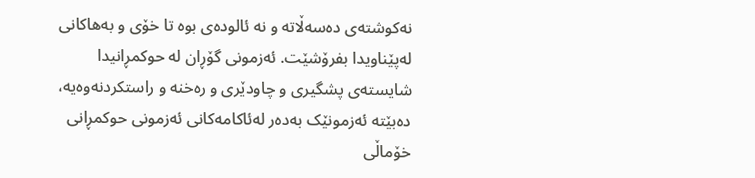نه‌کوشته‌ی ده‌سه‌ڵاته‌ و نه ‌ئالوده‌ی بوه‌ تا خۆی و به‌هاکانی له‌پێناویدا بفرۆشێت. ئه‌زمونی گۆڕان له‌ حوکمڕانیدا شایسته‌ی پشگیری و چاودێری و ره‌خنه ‌و راستکردنه‌وه‌یه‌، ده‌بێته ‌ئه‌زمونێک به‌ده‌ر له‌ئاکامه‌کانی ئه‌زمونی حوکمڕانی خۆماڵی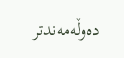ده‌وڵه‌مه‌ندتر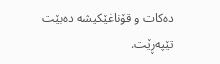ده‌کات و قۆناغێکیشه ‌ده‌بێت تێپه‌ڕێت.